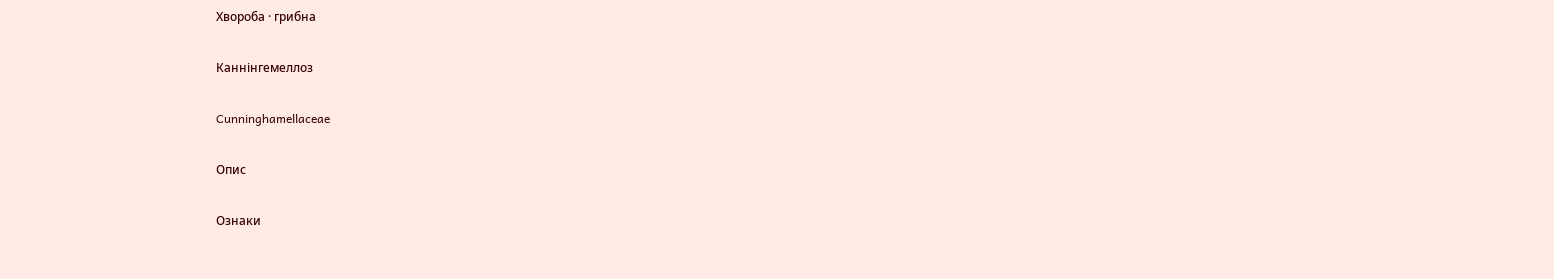Хвороба · грибна

Каннінгемеллоз

Cunninghamellaceae

Опис

Ознаки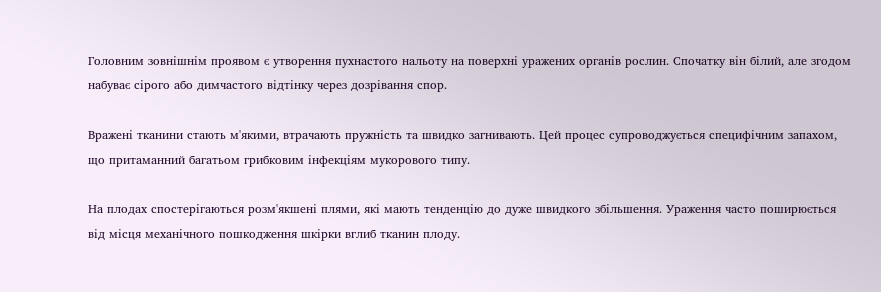Головним зовнішнім проявом є утворення пухнастого нальоту на поверхні уражених органів рослин. Спочатку він білий, але згодом набуває сірого або димчастого відтінку через дозрівання спор.

Вражені тканини стають м'якими, втрачають пружність та швидко загнивають. Цей процес супроводжується специфічним запахом, що притаманний багатьом грибковим інфекціям мукорового типу.

На плодах спостерігаються розм'якшені плями, які мають тенденцію до дуже швидкого збільшення. Ураження часто поширюється від місця механічного пошкодження шкірки вглиб тканин плоду.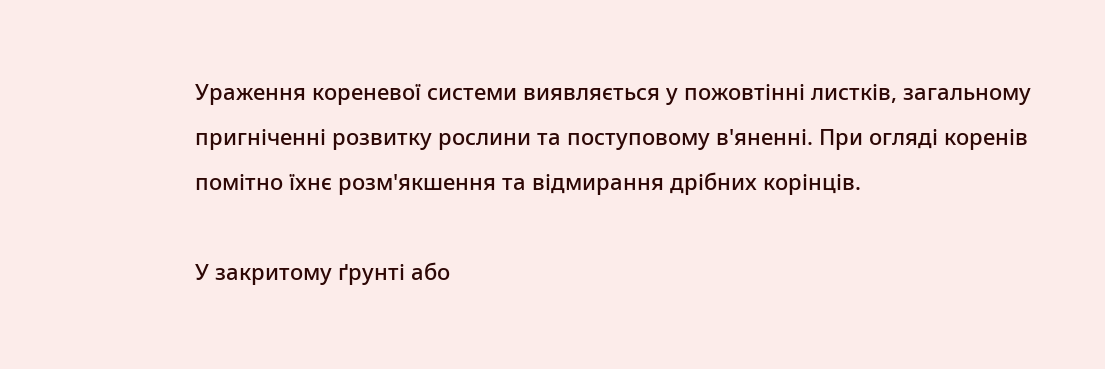Ураження кореневої системи виявляється у пожовтінні листків, загальному пригніченні розвитку рослини та поступовому в'яненні. При огляді коренів помітно їхнє розм'якшення та відмирання дрібних корінців.

У закритому ґрунті або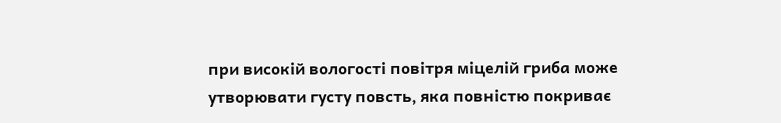при високій вологості повітря міцелій гриба може утворювати густу повсть, яка повністю покриває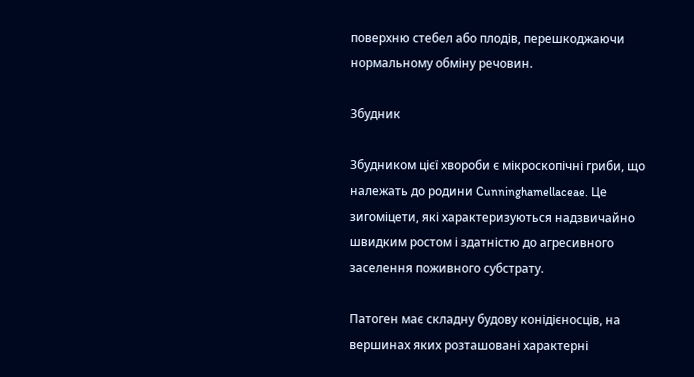поверхню стебел або плодів, перешкоджаючи нормальному обміну речовин.

Збудник

Збудником цієї хвороби є мікроскопічні гриби, що належать до родини Cunninghamellaceae. Це зигоміцети, які характеризуються надзвичайно швидким ростом і здатністю до агресивного заселення поживного субстрату.

Патоген має складну будову конідієносців, на вершинах яких розташовані характерні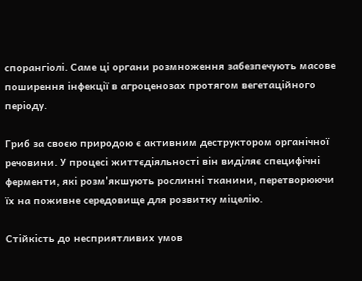спорангіолі. Саме ці органи розмноження забезпечують масове поширення інфекції в агроценозах протягом вегетаційного періоду.

Гриб за своєю природою є активним деструктором органічної речовини. У процесі життєдіяльності він виділяє специфічні ферменти, які розм'якшують рослинні тканини, перетворюючи їх на поживне середовище для розвитку міцелію.

Стійкість до несприятливих умов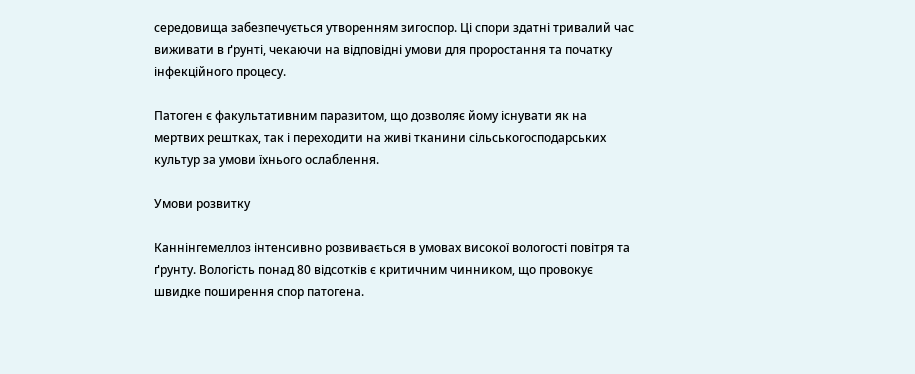середовища забезпечується утворенням зигоспор. Ці спори здатні тривалий час виживати в ґрунті, чекаючи на відповідні умови для проростання та початку інфекційного процесу.

Патоген є факультативним паразитом, що дозволяє йому існувати як на мертвих рештках, так і переходити на живі тканини сільськогосподарських культур за умови їхнього ослаблення.

Умови розвитку

Каннінгемеллоз інтенсивно розвивається в умовах високої вологості повітря та ґрунту. Вологість понад 80 відсотків є критичним чинником, що провокує швидке поширення спор патогена.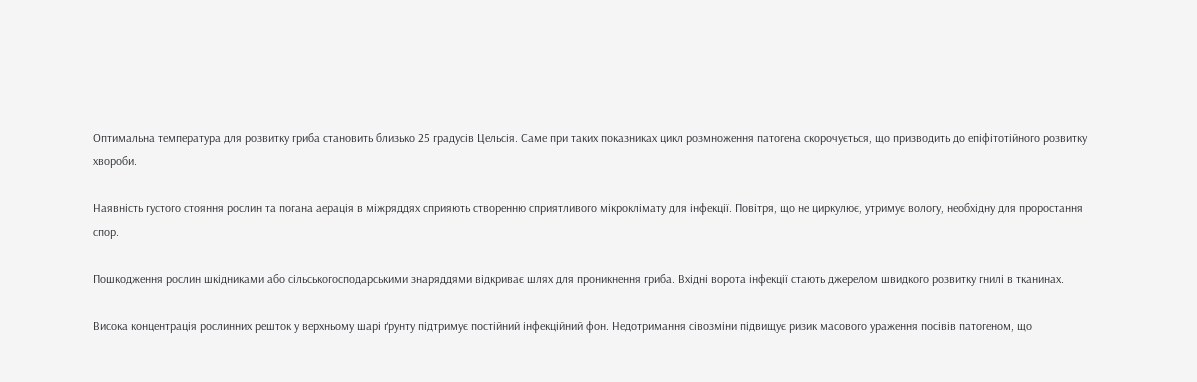Оптимальна температура для розвитку гриба становить близько 25 градусів Цельсія. Саме при таких показниках цикл розмноження патогена скорочується, що призводить до епіфітотійного розвитку хвороби.

Наявність густого стояння рослин та погана аерація в міжряддях сприяють створенню сприятливого мікроклімату для інфекції. Повітря, що не циркулює, утримує вологу, необхідну для проростання спор.

Пошкодження рослин шкідниками або сільськогосподарськими знаряддями відкриває шлях для проникнення гриба. Вхідні ворота інфекції стають джерелом швидкого розвитку гнилі в тканинах.

Висока концентрація рослинних решток у верхньому шарі ґрунту підтримує постійний інфекційний фон. Недотримання сівозміни підвищує ризик масового ураження посівів патогеном, що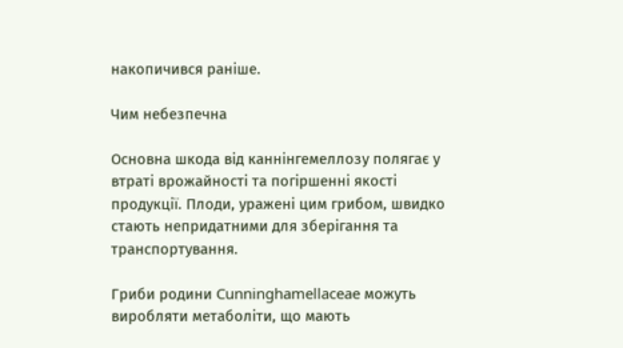накопичився раніше.

Чим небезпечна

Основна шкода від каннінгемеллозу полягає у втраті врожайності та погіршенні якості продукції. Плоди, уражені цим грибом, швидко стають непридатними для зберігання та транспортування.

Гриби родини Cunninghamellaceae можуть виробляти метаболіти, що мають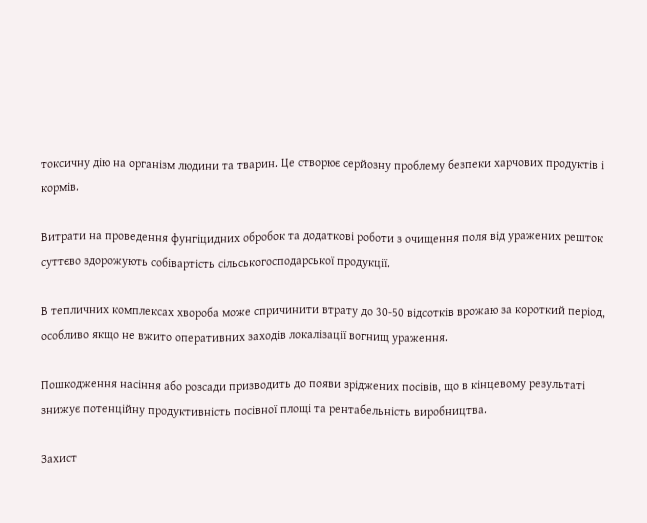токсичну дію на організм людини та тварин. Це створює серйозну проблему безпеки харчових продуктів і кормів.

Витрати на проведення фунгіцидних обробок та додаткові роботи з очищення поля від уражених решток суттєво здорожують собівартість сільськогосподарської продукції.

В тепличних комплексах хвороба може спричинити втрату до 30-50 відсотків врожаю за короткий період, особливо якщо не вжито оперативних заходів локалізації вогнищ ураження.

Пошкодження насіння або розсади призводить до появи зріджених посівів, що в кінцевому результаті знижує потенційну продуктивність посівної площі та рентабельність виробництва.

Захист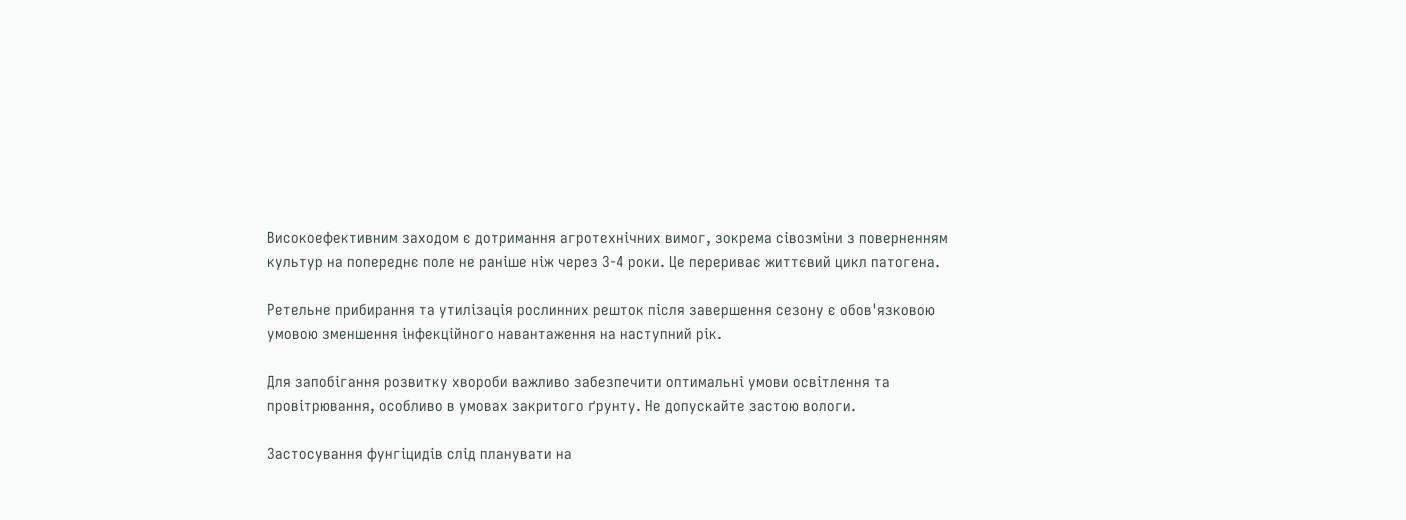Високоефективним заходом є дотримання агротехнічних вимог, зокрема сівозміни з поверненням культур на попереднє поле не раніше ніж через 3-4 роки. Це перериває життєвий цикл патогена.

Ретельне прибирання та утилізація рослинних решток після завершення сезону є обов'язковою умовою зменшення інфекційного навантаження на наступний рік.

Для запобігання розвитку хвороби важливо забезпечити оптимальні умови освітлення та провітрювання, особливо в умовах закритого ґрунту. Не допускайте застою вологи.

Застосування фунгіцидів слід планувати на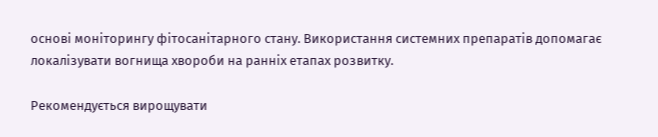основі моніторингу фітосанітарного стану. Використання системних препаратів допомагає локалізувати вогнища хвороби на ранніх етапах розвитку.

Рекомендується вирощувати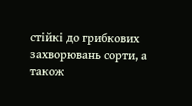стійкі до грибкових захворювань сорти, а також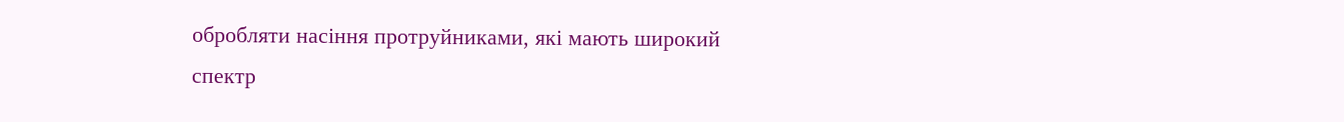обробляти насіння протруйниками, які мають широкий спектр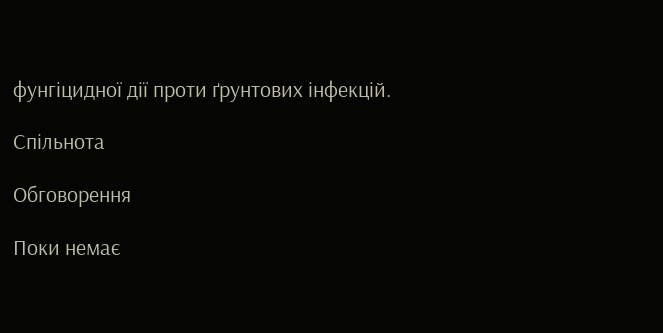фунгіцидної дії проти ґрунтових інфекцій.

Спільнота

Обговорення

Поки немає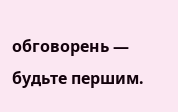обговорень — будьте першим.